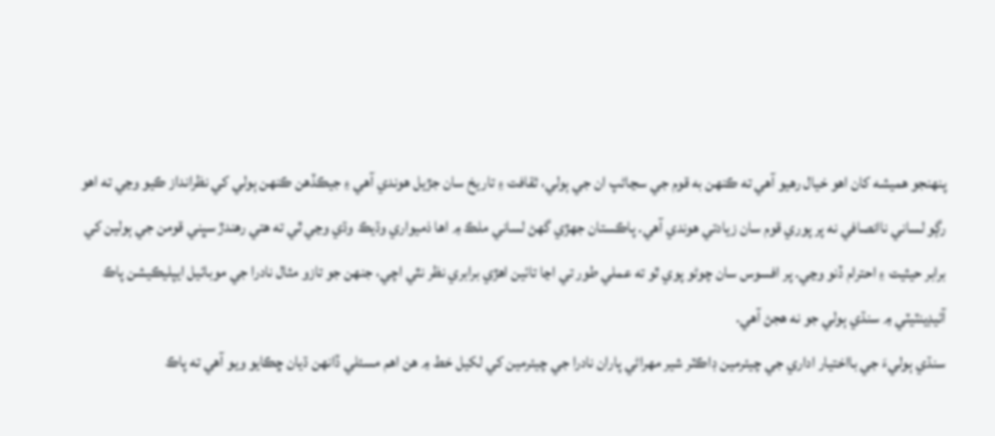پنهنجو هميشه کان اهو خيال رهيو آهي ته ڪنهن به قوم جي سڃاڻپ ان جي ٻولي، ثقافت ۽ تاريخ سان جڙيل هوندي آهي ۽ جيڪڏهن ڪنهن ٻولي کي نظرانداز ڪيو وڃي ته اهو رڳو لساني ناانصافي نه پر پوري قوم سان زيادتي هوندي آهي. پاڪستان جهڙي گهڻ لساني ملڪ ۾ اها ذميواري وڌيڪ وڌي وڃي ٿي ته هتي رهندڙ سڀني قومن جي ٻولين کي برابر حيثيت ۽ احترام ڏنو وڃي. پر افسوس سان چوڻو پوي ٿو ته عملي طور تي اڃا تائين اهڙي برابري نظر نٿي اچي، جنهن جو تازو مثال نادرا جي موبائيل ايپليڪيشن پاڪ آئيڊينٽيٽي ۾ سنڌي ٻولي جو نه هجڻ آهي.
سنڌي ٻوليءَ جي بااختيار اداري جي چيئرمين ڊاڪٽر شير مهراڻي پاران نادرا جي چيئرمين کي لکيل خط ۾ هن اهم مسئلي ڏانهن ڌيان ڇڪايو ويو آهي ته پاڪ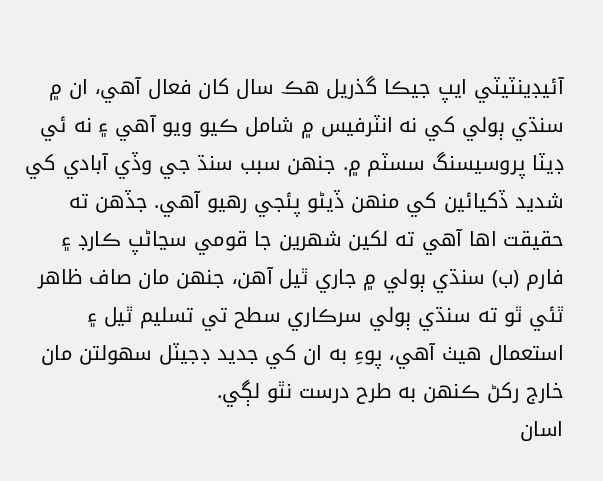آئيڊينٽيٽي ايپ جيڪا گذريل هڪ سال کان فعال آهي، ان ۾ سنڌي ٻولي کي نه انٽرفيس ۾ شامل ڪيو ويو آهي ۽ نه ئي ڊيٽا پروسيسنگ سسٽم ۾. جنهن سبب سنڌ جي وڏي آبادي کي شديد ڏکيائين کي منهن ڏيڻو پئجي رهيو آهي. جڏهن ته حقيقت اها آهي ته لکين شهرين جا قومي سڃاڻپ ڪارڊ ۽ فارم (ب) سنڌي ٻولي ۾ جاري ٿيل آهن، جنهن مان صاف ظاهر ٿئي ٿو ته سنڌي ٻولي سرڪاري سطح تي تسليم ٿيل ۽ استعمال هيٺ آهي، پوءِ به ان کي جديد ڊجيٽل سهولتن مان خارج رکڻ ڪنهن به طرح درست نٿو لڳي.
اسان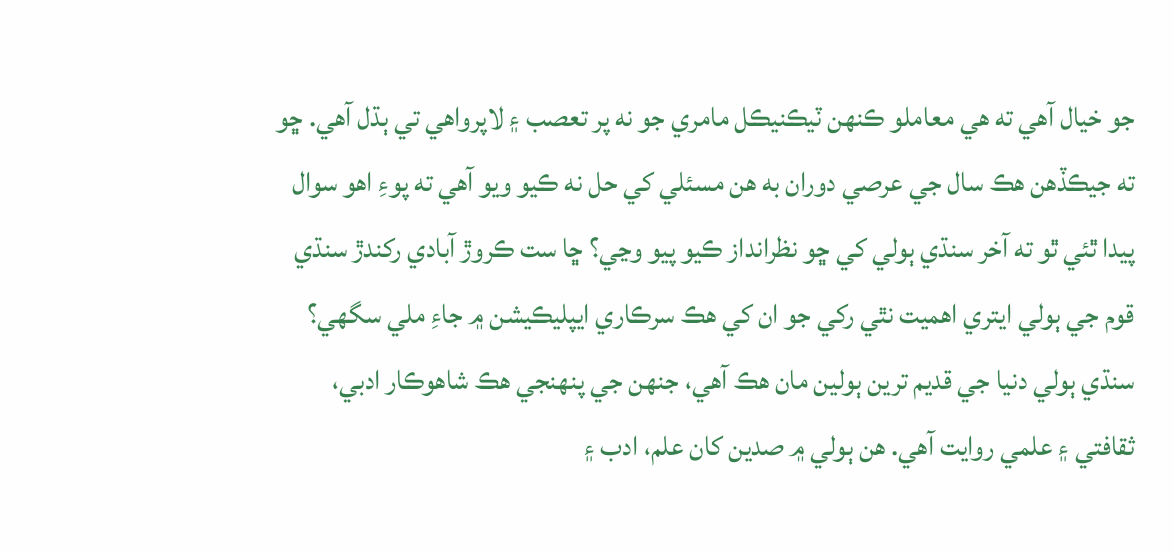جو خيال آهي ته هي معاملو ڪنهن ٽيڪنيڪل مامري جو نه پر تعصب ۽ لاپرواهي تي ٻڌل آهي. ڇو ته جيڪڏهن هڪ سال جي عرصي دوران به هن مسئلي کي حل نه ڪيو ويو آهي ته پوءِ اهو سوال پيدا ٿئي ٿو ته آخر سنڌي ٻولي کي ڇو نظرانداز ڪيو پيو وڃي؟ ڇا ست ڪروڙ آبادي رکندڙ سنڌي قوم جي ٻولي ايتري اهميت نٿي رکي جو ان کي هڪ سرڪاري ايپليڪيشن ۾ جاءِ ملي سگهي؟ سنڌي ٻولي دنيا جي قديم ترين ٻولين مان هڪ آهي، جنهن جي پنهنجي هڪ شاهوڪار ادبي، ثقافتي ۽ علمي روايت آهي. هن ٻولي ۾ صدين کان علم، ادب ۽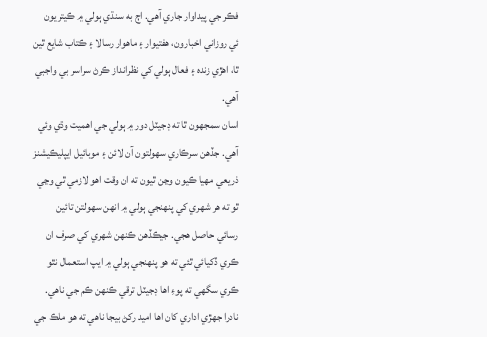فڪر جي پيداوار جاري آهي. اڄ به سنڌي ٻولي ۾ ڪيتريون ئي روزاني اخبارون، هفتيوار ۽ ماهوار رسالا ۽ ڪتاب شايع ٿين ٿا، اهڙي زنده ۽ فعال ٻولي کي نظرانداز ڪرڻ سراسر بي واجبي آهي.
اسان سمجهون ٿا ته ڊجيٽل دور ۾ ٻولي جي اهميت وڌي وئي آهي. جڏهن سرڪاري سهولتون آن لائن ۽ موبائيل ايپليڪيشنز ذريعي مهيا ڪيون وڃن ٿيون ته ان وقت اهو لازمي ٿي وڃي ٿو ته هر شهري کي پنهنجي ٻولي ۾ انهن سهولتن تائين رسائي حاصل هجي. جيڪڏهن ڪنهن شهري کي صرف ان ڪري ڏکيائي ٿئي ته هو پنهنجي ٻولي ۾ ايپ استعمال نٿو ڪري سگهي ته پوءِ اها ڊجيٽل ترقي ڪنهن ڪم جي ناهي. نادرا جهڙي اداري کان اها اميد رکڻ بيجا ناهي ته هو ملڪ جي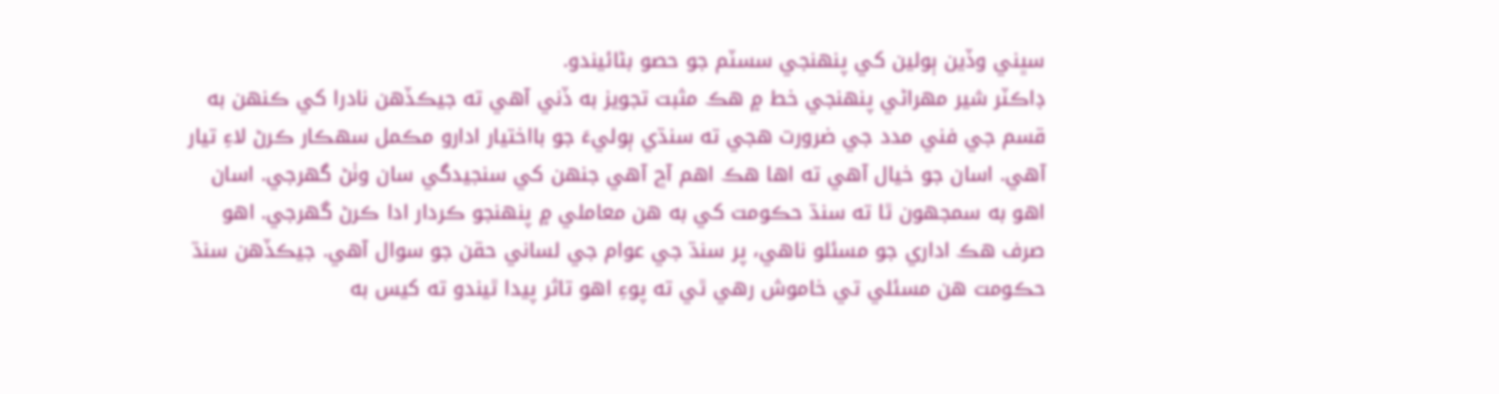سڀني وڏين ٻولين کي پنهنجي سسٽم جو حصو بڻائيندو.
ڊاڪٽر شير مهراڻي پنهنجي خط ۾ هڪ مثبت تجويز به ڏني آهي ته جيڪڏهن نادرا کي ڪنهن به قسم جي فني مدد جي ضرورت هجي ته سنڌي ٻوليءَ جو بااختيار ادارو مڪمل سهڪار ڪرڻ لاءِ تيار آهي. اسان جو خيال آهي ته اها هڪ اهم آڇ آهي جنهن کي سنجيدگي سان وٺڻ گهرجي. اسان اهو به سمجهون ٿا ته سنڌ حڪومت کي به هن معاملي ۾ پنهنجو ڪردار ادا ڪرڻ گهرجي. اهو صرف هڪ اداري جو مسئلو ناهي، پر سنڌ جي عوام جي لساني حقن جو سوال آهي. جيڪڏهن سنڌ حڪومت هن مسئلي تي خاموش رهي ٿي ته پوءِ اهو تاثر پيدا ٿيندو ته کيس به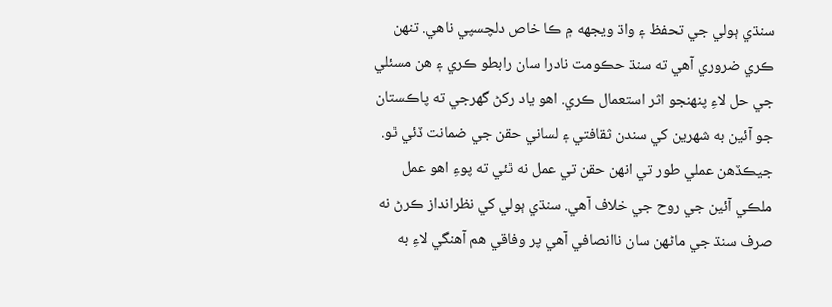سنڌي ٻولي جي تحفظ ۽ واڌ ويجهه ۾ ڪا خاص دلچسپي ناهي. تنهن ڪري ضروري آهي ته سنڌ حڪومت نادرا سان رابطو ڪري ۽ هن مسئلي جي حل لاءِ پنهنجو اثر استعمال ڪري. اهو ياد رکڻ گهرجي ته پاڪستان جو آئين به شهرين کي سندن ثقافتي ۽ لساني حقن جي ضمانت ڏئي ٿو. جيڪڏهن عملي طور تي انهن حقن تي عمل نه ٿئي ته پوءِ اهو عمل ملڪي آئين جي روح جي خلاف آهي. سنڌي ٻولي کي نظرانداز ڪرڻ نه صرف سنڌ جي ماڻهن سان ناانصافي آهي پر وفاقي هم آهنگي لاءِ به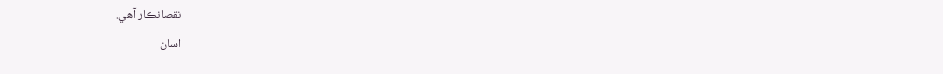نقصانڪار آهي.
اسان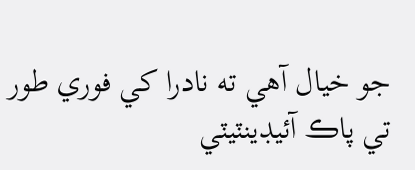جو خيال آهي ته نادرا کي فوري طور تي پاڪ آئيڊينٽيٽي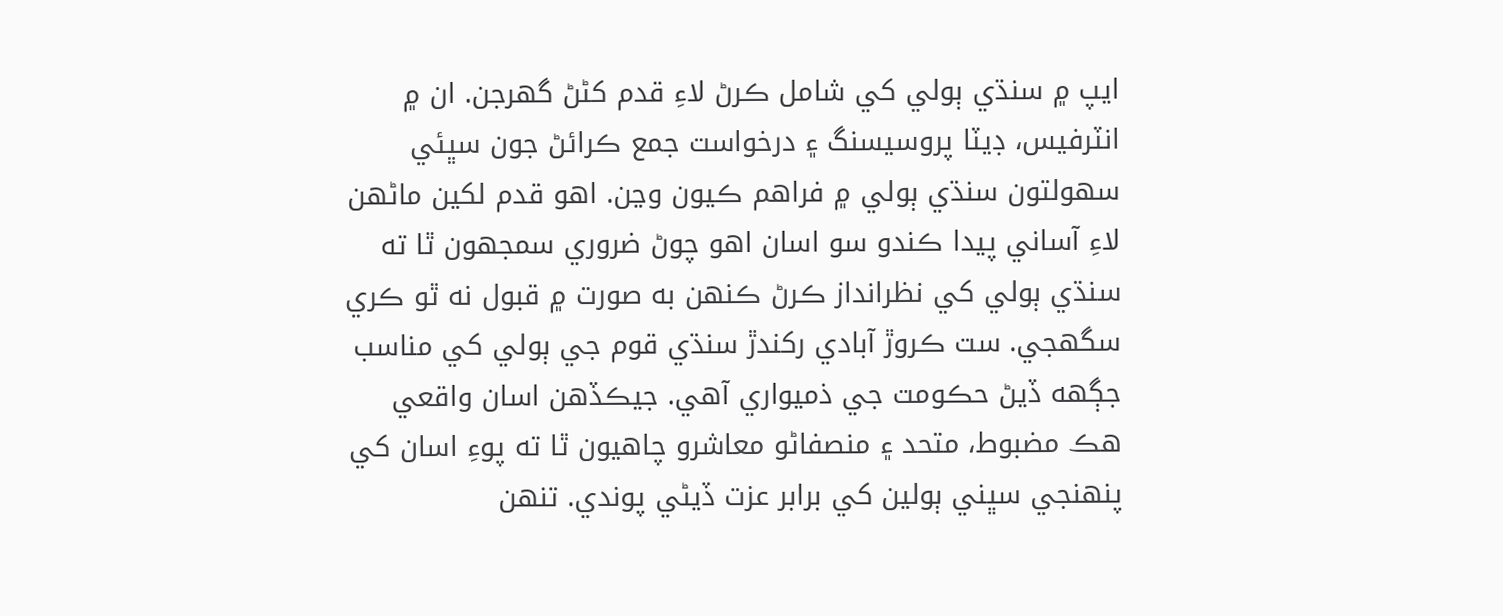ايپ ۾ سنڌي ٻولي کي شامل ڪرڻ لاءِ قدم کڻڻ گهرجن. ان ۾ انٽرفيس، ڊيٽا پروسيسنگ ۽ درخواست جمع ڪرائڻ جون سڀئي سهولتون سنڌي ٻولي ۾ فراهم ڪيون وڃن. اهو قدم لکين ماڻهن لاءِ آساني پيدا ڪندو سو اسان اهو چوڻ ضروري سمجهون ٿا ته سنڌي ٻولي کي نظرانداز ڪرڻ ڪنهن به صورت ۾ قبول نه ٿو ڪري سگهجي. ست ڪروڙ آبادي رکندڙ سنڌي قوم جي ٻولي کي مناسب جڳهه ڏيڻ حڪومت جي ذميواري آهي. جيڪڏهن اسان واقعي هڪ مضبوط، متحد ۽ منصفاڻو معاشرو چاهيون ٿا ته پوءِ اسان کي پنهنجي سڀني ٻولين کي برابر عزت ڏيڻي پوندي. تنهن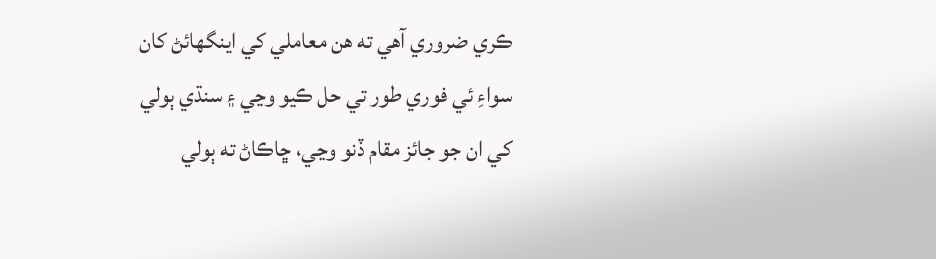ڪري ضروري آهي ته هن معاملي کي اينگهائڻ کان سواءِ ئي فوري طور تي حل ڪيو وڃي ۽ سنڌي ٻولي کي ان جو جائز مقام ڏنو وڃي، ڇاڪاڻ ته ٻولي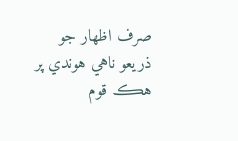صرف اظهار جو ذريعو ناهي هوندي پر هڪ قوم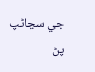جي سڃاڻپ پڻ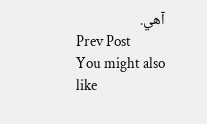آهي.
Prev Post
You might also like